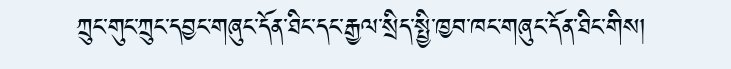ཀྲུང་གུང་ཀྲུང་དབྱང་གཞུང་དོན་ཐིང་དང་རྒྱལ་སྲིད་སྤྱི་ཁྱབ་ཁང་གཞུང་དོན་ཐིང་གིས།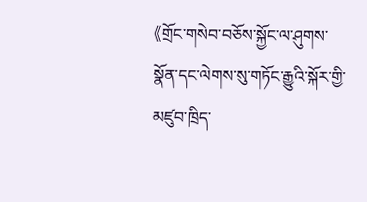《གྲོང་གསེབ་བཅོས་སྐྱོང་ལ་ཤུགས་སྣོན་དང་ལེགས་སུ་གཏོང་རྒྱུའི་སྐོར་གྱི་མཛུབ་ཁྲིད་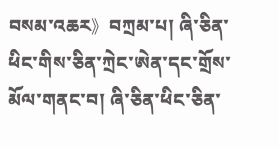བསམ་འཆར》བཀྲམ་པ། ཞི་ཅིན་ཕིང་གིས་ཅིན་ཀྲེང་ཨེན་དང་གྲོས་མོལ་གནང་བ། ཞི་ཅིན་ཕིང་ཅིན་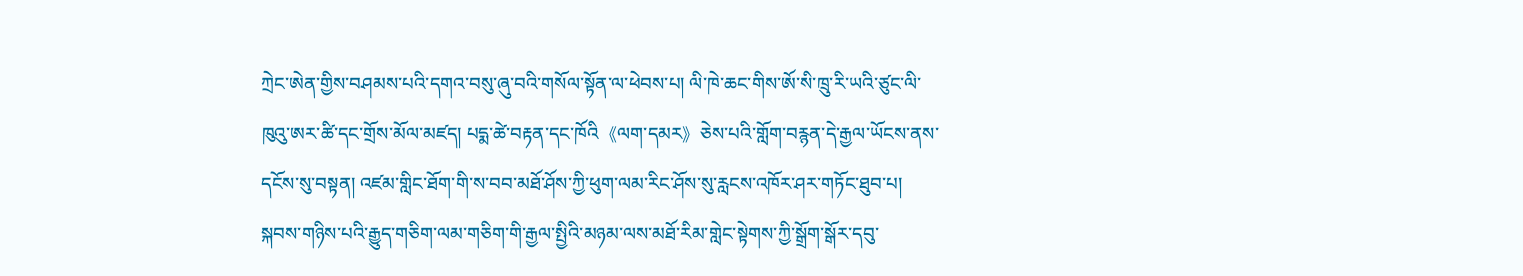ཀྲེང་ཨེན་གྱིས་བཤམས་པའི་དགའ་བསུ་ཞུ་བའི་གསོལ་སྟོན་ལ་ཕེབས་པ། ལི་ཁེ་ཆང་གིས་ཨོ་སི་ཁྲུ་རི་ཡའི་ཙུང་ལི་ཁུའུ་ཨར་ཚི་དང་གྲོས་མོལ་མཛད། པདྨ་ཚེ་བརྟན་དང་ཁོའི《ལག་དམར》ཅེས་པའི་གློག་བརྙན་དེ་རྒྱལ་ཡོངས་ནས་དངོས་སུ་བསྟན། འཛམ་གླིང་ཐོག་གི་ས་བབ་མཐོ་ཤོས་ཀྱི་ཕུག་ལམ་རིང་ཤོས་སུ་རླངས་འཁོར་ཤར་གཏོང་ཐུབ་པ། སྐབས་གཉིས་པའི་རྒྱུད་གཅིག་ལམ་གཅིག་གི་རྒྱལ་སྤྱིའི་མཉམ་ལས་མཐོ་རིམ་གླེང་སྟེགས་ཀྱི་སྒྲོག་སྒོར་དབུ་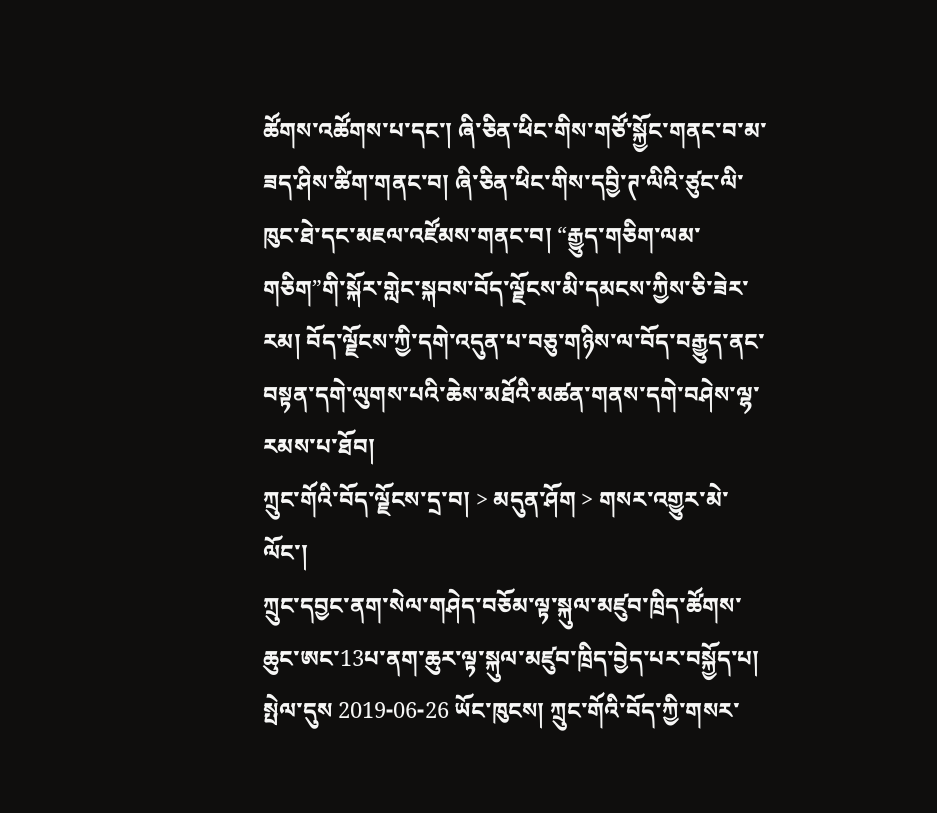ཚོགས་འཚོགས་པ་དང་། ཞི་ཅིན་ཕིང་གིས་གཙོ་སྐྱོང་གནང་བ་མ་ཟད་ཤིས་ཚིག་གནང་བ། ཞི་ཅིན་ཕིང་གིས་དབྱི་ཊ་ལིའི་ཙུང་ལི་ཁུང་ཐེ་དང་མཇལ་འཛོམས་གནང་བ། “རྒྱུད་གཅིག་ལམ་གཅིག”གི་སྐོར་གླེང་སྐབས་བོད་ལྗོངས་མི་དམངས་ཀྱིས་ཅི་ཟེར་རམ། བོད་ལྗོངས་ཀྱི་དགེ་འདུན་པ་བཅུ་གཉིས་ལ་བོད་བརྒྱུད་ནང་བསྟན་དགེ་ལུགས་པའི་ཆེས་མཐོའི་མཚན་གནས་དགེ་བཤེས་ལྷ་རམས་པ་ཐོབ།
ཀྲུང་གོའི་བོད་ལྗོངས་དྲ་བ། > མདུན་ཤོག > གསར་འགྱུར་མེ་ལོང་།
ཀྲུང་དབྱང་ནག་སེལ་གཤེད་བཅོམ་ལྟ་སྐུལ་མཛུབ་ཁྲིད་ཚོགས་ཆུང་ཨང་13པ་ནག་ཆུར་ལྟ་སྐུལ་མཛུབ་ཁྲིད་བྱེད་པར་བསྐྱོད་པ།
སྤེལ་དུས 2019-06-26 ཡོང་ཁུངས། ཀྲུང་གོའི་བོད་ཀྱི་གསར་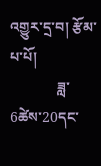འགྱུར་དྲ་བ། རྩོམ་པ་པོ།
             ཟླ་6ཚེས་20དང་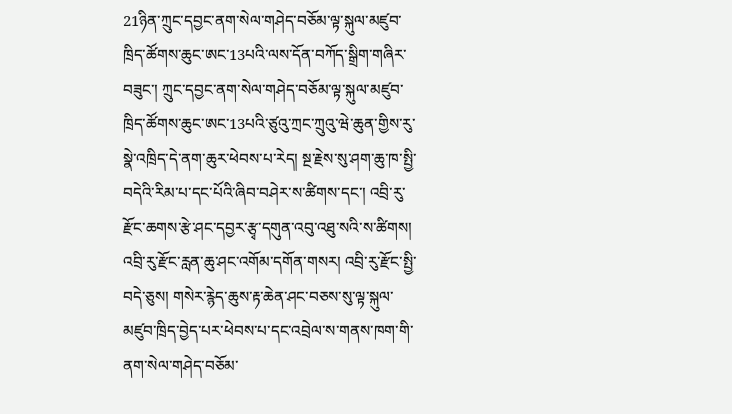21ཉིན་ཀྲུང་དབྱང་ནག་སེལ་གཤེད་བཅོམ་ལྟ་སྐུལ་མཛུབ་ཁྲིད་ཚོགས་ཆུང་ཨང་13པའི་ལས་དོན་བཀོད་སྒྲིག་གཞིར་བཟུང་། ཀྲུང་དབྱང་ནག་སེལ་གཤེད་བཅོམ་ལྟ་སྐུལ་མཛུབ་ཁྲིད་ཚོགས་ཆུང་ཨང་13པའི་ཙུའུ་ཀྲང་ཀྲུའུ་ཝེ་ཆུན་གྱིས་རུ་སྣེ་འཁྲིད་དེ་ནག་ཆུར་ཕེབས་པ་རེད། སྔ་རྗེས་སུ་ཤག་ཆུ་ཁ་སྤྱི་བདེའི་རིམ་པ་དང་པོའི་ཞིབ་བཤེར་ས་ཚིགས་དང་། འབྲི་རུ་རྫོང་ཆགས་རྩེ་ཤང་དབྱར་རྩྭ་དགུན་འབུ་འཐུ་སའི་ས་ཚིགས། འབྲི་རུ་རྫོང་རླན་ཆུ་ཤང་འགོམ་དགོན་གསར། འབྲི་རུ་རྫོང་སྤྱི་བདེ་ཅུས། གསེར་རྙེད་ཆུས་རྟ་ཆེན་ཤང་བཅས་སུ་ལྟ་སྐུལ་མཛུབ་ཁྲིད་བྱེད་པར་ཕེབས་པ་དང་འབྲེལ་ས་གནས་ཁག་གི་ནག་སེལ་གཤེད་བཅོམ་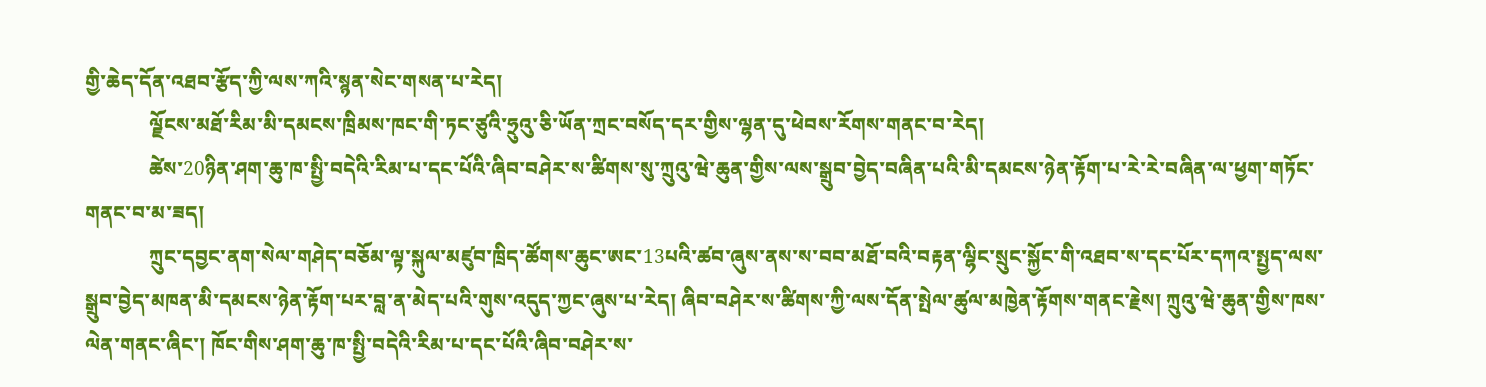གྱི་ཆེད་དོན་འཐབ་རྩོད་ཀྱི་ལས་ཀའི་སྙན་སེང་གསན་པ་རེད།
             ལྗོངས་མཐོ་རིམ་མི་དམངས་ཁྲིམས་ཁང་གི་ཏང་ཙུའི་ཧྲུའུ་ཅི་ཡོན་ཀྲང་བསོད་དར་གྱིས་ལྷན་དུ་ཕེབས་རོགས་གནང་བ་རེད།
             ཚེས་20ཉིན་ཤག་ཆུ་ཁ་སྤྱི་བདེའི་རིམ་པ་དང་པོའི་ཞིབ་བཤེར་ས་ཚིགས་སུ་ཀྲུའུ་ཝེ་ཆུན་གྱིས་ལས་སྒྲུབ་བྱེད་བཞིན་པའི་མི་དམངས་ཉེན་རྟོག་པ་རེ་རེ་བཞིན་ལ་ཕྱག་གཏོང་གནང་བ་མ་ཟད།
             ཀྲུང་དབྱང་ནག་སེལ་གཤེད་བཅོམ་ལྟ་སྐུལ་མཛུབ་ཁྲིད་ཚོགས་ཆུང་ཨང་13པའི་ཚབ་ཞུས་ནས་ས་བབ་མཐོ་བའི་བརྟན་ལྷིང་སྲུང་སྐྱོང་གི་འཐབ་ས་དང་པོར་དཀའ་སྤྱད་ལས་སྒྲུབ་བྱེད་མཁན་མི་དམངས་ཉེན་རྟོག་པར་བླ་ན་མེད་པའི་གུས་འདུད་ཀྱང་ཞུས་པ་རེད། ཞིབ་བཤེར་ས་ཚིགས་ཀྱི་ལས་དོན་སྤེལ་ཚུལ་མཁྱེན་རྟོགས་གནང་རྗེས། ཀྲུའུ་ཝེ་ཆུན་གྱིས་ཁས་ལེན་གནང་ཞིང་། ཁོང་གིས་ཤག་ཆུ་ཁ་སྤྱི་བདེའི་རིམ་པ་དང་པོའི་ཞིབ་བཤེར་ས་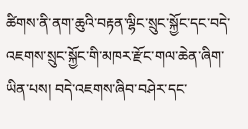ཚིགས་ནི་ནག་ཆུའི་བརྟན་ལྷིང་སྲུང་སྐྱོང་དང་བདེ་འཇགས་སྲུང་སྐྱོང་གི་མཁར་རྫོང་གལ་ཆེན་ཞིག་ཡིན་པས། བདེ་འཇགས་ཞིབ་བཤེར་དང་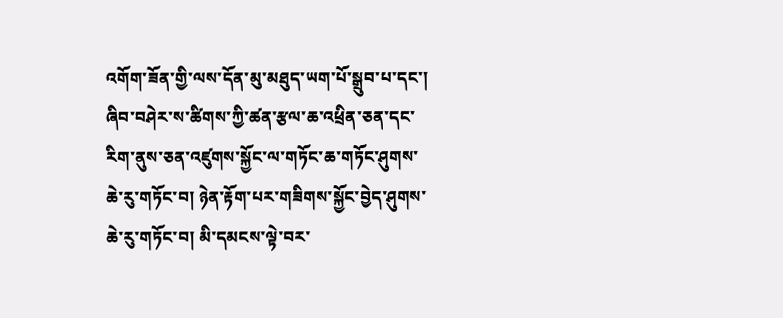འགོག་ཟོན་གྱི་ལས་དོན་མུ་མཐུད་ཡག་པོ་སྒྲུབ་པ་དང་། ཞིབ་བཤེར་ས་ཚིགས་ཀྱི་ཚན་རྩལ་ཆ་འཕྲིན་ཅན་དང་རིག་ནུས་ཅན་འཛུགས་སྐྱོང་ལ་གཏོང་ཆ་གཏོང་ཤུགས་ཆེ་རུ་གཏོང་བ། ཉེན་རྟོག་པར་གཟིགས་སྐྱོང་བྱེད་ཤུགས་ཆེ་རུ་གཏོང་བ། མི་དམངས་ལྟེ་བར་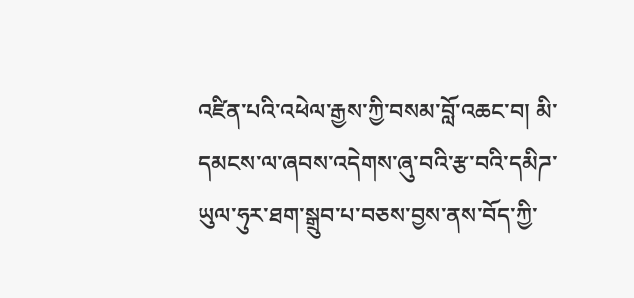འཛིན་པའི་འཕེལ་རྒྱས་ཀྱི་བསམ་བློ་འཆང་བ། མི་དམངས་ལ་ཞབས་འདེགས་ཞུ་བའི་རྩ་བའི་དམིཌ་ཡུལ་ཧུར་ཐག་སྒྲུབ་པ་བཅས་བྱས་ནས་བོད་ཀྱི་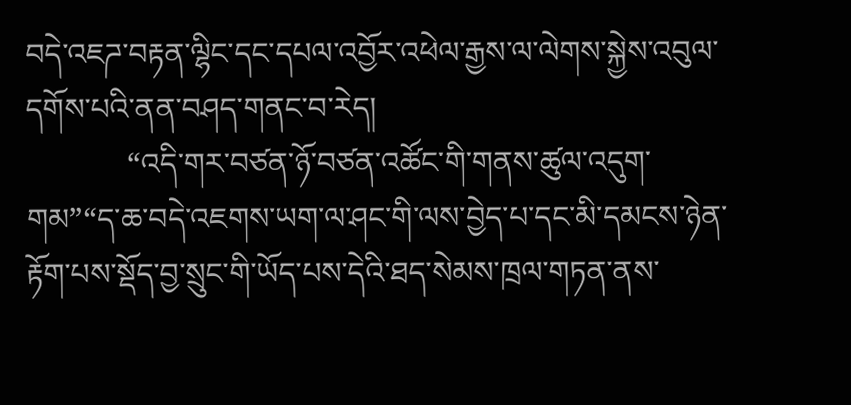བདེ་འཇཌ་བརྟན་ལྷིང་དང་དཔལ་འབྱོར་འཕེལ་རྒྱས་ལ་ལེགས་སྐྱེས་འབུལ་དགོས་པའི་ནན་བཤད་གནང་བ་རེད།
             “འདི་གར་བཙན་ཉོ་བཙན་འཚོང་གི་གནས་ཚུལ་འདུག་གམ”“ད་ཆ་བདེ་འཇགས་ཡག་ལ་ཤང་གི་ལས་བྱེད་པ་དང་མི་དམངས་ཉེན་རྟོག་པས་སྡོད་བྱ་སྲུང་གི་ཡོད་པས་དེའི་ཐད་སེམས་ཁྲལ་གཏན་ནས་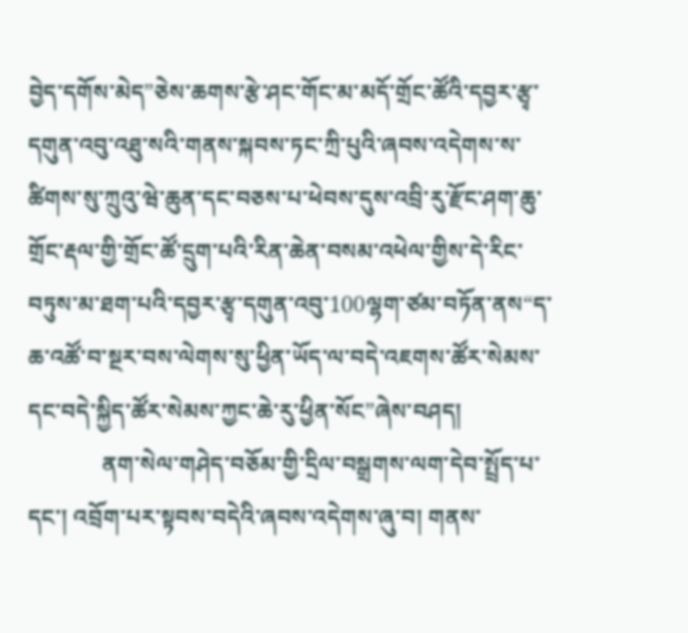བྱེད་དགོས་མེད”ཅེས་ཆགས་རྩེ་ཤང་གོང་མ་མདོ་གྲོང་ཚོའི་དབྱར་རྩྭ་དགུན་འབུ་འཐུ་སའི་གནས་སྐབས་ཏང་ཀྲི་པུའི་ཞབས་འདེགས་ས་ཚིགས་སུ་ཀྲུའུ་ཝེ་ཆུན་དང་བཅས་པ་ཕེབས་དུས་འབྲི་རུ་རྫོང་ཤག་ཆུ་གྲོང་རྡལ་གྱི་གྲོང་ཚོ་དྲུག་པའི་རིན་ཆེན་བསམ་འཕེལ་གྱིས་དེ་རིང་བཏུས་མ་ཐག་པའི་དབྱར་རྩྭ་དགུན་འབུ་100ལྷག་ཙམ་བཏོན་ནས“ད་ཆ་འཚོ་བ་སྔར་བས་ལེགས་སུ་ཕྱིན་ཡོད་ལ་བདེ་འཇགས་ཚོར་སེམས་དང་བདེ་སྐྱིད་ཚོར་སེམས་ཀྱང་ཆེ་རུ་ཕྱིན་སོང”ཞེས་བཤད།
             ནག་སེལ་གཤེད་བཅོམ་གྱི་དྲིལ་བསྒྲགས་ལག་དེབ་སྤྲོད་པ་དང་། འབྲོག་པར་སྟབས་བདེའི་ཞབས་འདེགས་ཞུ་བ། གནས་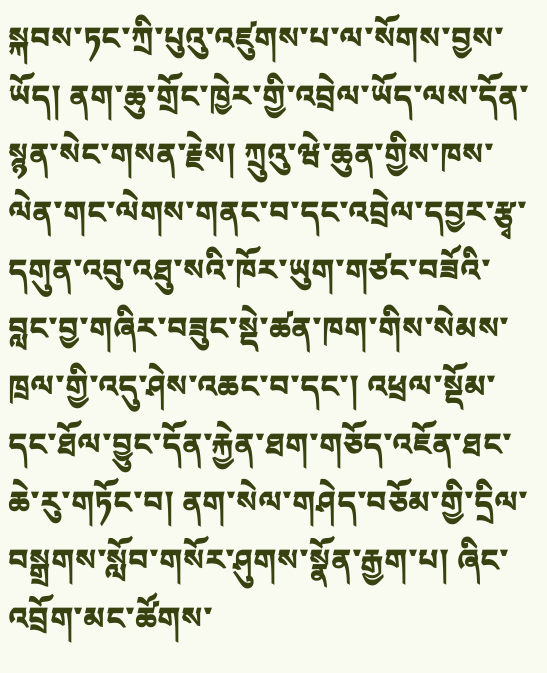སྐབས་ཏང་ཀྲི་པུའུ་འཛུགས་པ་ལ་སོགས་བྱས་ཡོད། ནག་ཆུ་གྲོང་ཁྱེར་གྱི་འབྲེལ་ཡོད་ལས་དོན་སྙན་སེང་གསན་རྗེས། ཀྲུའུ་ཝེ་ཆུན་གྱིས་ཁས་ལེན་གང་ལེགས་གནང་བ་དང་འབྲེལ་དབྱར་རྩྭ་དགུན་འབུ་འཐུ་སའི་ཁོར་ཡུག་གཙང་བཟོའི་བླང་བྱ་གཞིར་བཟུང་སྡེ་ཚན་ཁག་གིས་སེམས་ཁྲལ་གྱི་འདུ་ཤེས་འཆང་བ་དང་། འཕྲལ་སྡོམ་དང་ཐོལ་བྱུང་དོན་རྐྱེན་ཐག་གཅོད་འཇོན་ཐང་ཆེ་རུ་གཏོང་བ། ནག་སེལ་གཤེད་བཅོམ་གྱི་དྲིལ་བསྒྲགས་སློབ་གསོར་ཤུགས་སྣོན་རྒྱག་པ། ཞིང་འབྲོག་མང་ཚོགས་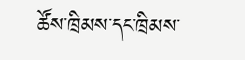ཚོས་ཁྲིམས་དང་ཁྲིམས་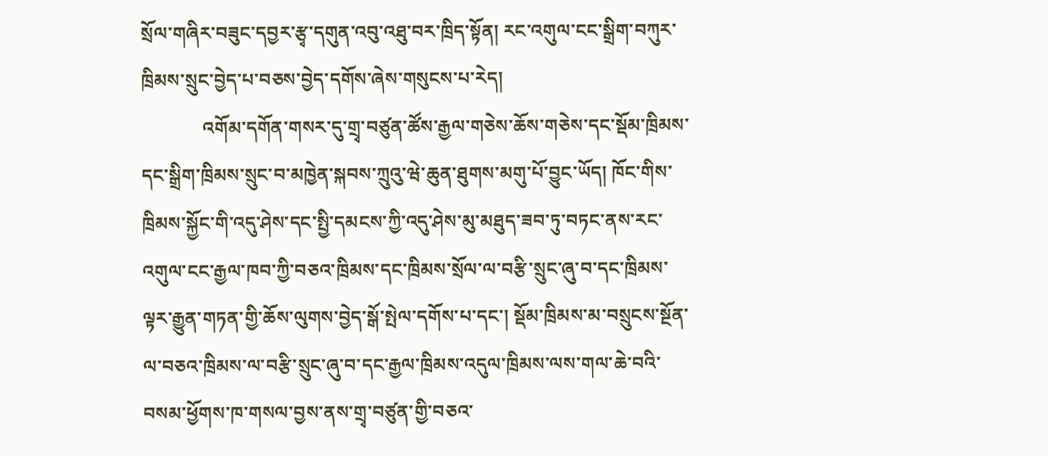སྲོལ་གཞིར་བཟུང་དབྱར་རྩྭ་དགུན་འབུ་འཐུ་བར་ཁྲིད་སྟོན། རང་འགུལ་ངང་སྒྲིག་བཀུར་ཁྲིམས་སྲུང་བྱེད་པ་བཅས་བྱེད་དགོས་ཞེས་གསུངས་པ་རེད།
             འགོམ་དགོན་གསར་དུ་གྲྭ་བཙུན་ཚོས་རྒྱལ་གཅེས་ཆོས་གཅེས་དང་སྡོམ་ཁྲིམས་དང་སྒྲིག་ཁྲིམས་སྲུང་བ་མཁྱེན་སྐབས་ཀྲུའུ་ཝེ་ཆུན་ཐུགས་མགུ་པོ་བྱུང་ཡོད། ཁོང་གིས་ཁྲིམས་སྐྱོང་གི་འདུ་ཤེས་དང་སྤྱི་དམངས་ཀྱི་འདུ་ཤེས་མུ་མཐུད་ཟབ་ཏུ་བཏང་ནས་རང་འགུལ་ངང་རྒྱལ་ཁབ་ཀྱི་བཅའ་ཁྲིམས་དང་ཁྲིམས་སྲོལ་ལ་བརྩི་སྲུང་ཞུ་བ་དང་ཁྲིམས་ལྟར་རྒྱུན་གཏན་གྱི་ཆོས་ལུགས་བྱེད་སྒོ་སྤེལ་དགོས་པ་དང་། སྡོམ་ཁྲིམས་མ་བསྲུངས་སྔོན་ལ་བཅའ་ཁྲིམས་ལ་བརྩི་སྲུང་ཞུ་བ་དང་རྒྱལ་ཁྲིམས་འདུལ་ཁྲིམས་ལས་གལ་ཆེ་བའི་བསམ་ཕྱོགས་ཁ་གསལ་བྱས་ནས་གྲྭ་བཙུན་གྱི་བཅའ་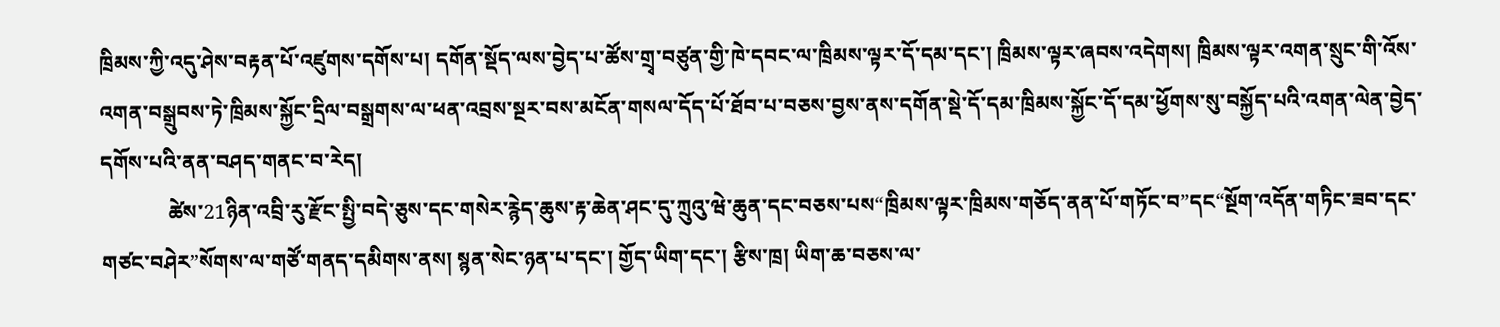ཁྲིམས་ཀྱི་འདུ་ཤེས་བརྟན་པོ་འཛུགས་དགོས་པ། དགོན་སྡོད་ལས་བྱེད་པ་ཚོས་གྲྭ་བཙུན་གྱི་ཁེ་དབང་ལ་ཁྲིམས་ལྟར་དོ་དམ་དང་། ཁྲིམས་ལྟར་ཞབས་འདེགས། ཁྲིམས་ལྟར་འགན་སྲུང་གི་འོས་འགན་བསྒྲུབས་ཏེ་ཁྲིམས་སྐྱོང་དྲིལ་བསྒྲགས་ལ་ཕན་འབྲས་སྔར་བས་མངོན་གསལ་དོད་པོ་ཐོབ་པ་བཅས་བྱས་ནས་དགོན་སྡེ་དོ་དམ་ཁྲིམས་སྐྱོང་དོ་དམ་ཕྱོགས་སུ་བསྐྱོད་པའི་འགན་ལེན་བྱེད་དགོས་པའི་ནན་བཤད་གནང་བ་རེད།
             ཚེས་21ཉིན་འབྲི་རུ་རྫོང་སྤྱི་བདེ་ཅུས་དང་གསེར་རྙེད་ཆུས་རྟ་ཆེན་ཤང་དུ་ཀྲུའུ་ཝེ་ཆུན་དང་བཅས་པས“ཁྲིམས་ལྟར་ཁྲིམས་གཅོད་ནན་པོ་གཏོང་བ”དང“སྔོག་འདོན་གཏིང་ཟབ་དང་གཙང་བཤེར”སོགས་ལ་གཙོ་གནད་དམིགས་ནས། སྙན་སེང་ཉན་པ་དང་། གྱོད་ཡིག་དང་། རྩིས་ཁྲ། ཡིག་ཆ་བཅས་ལ་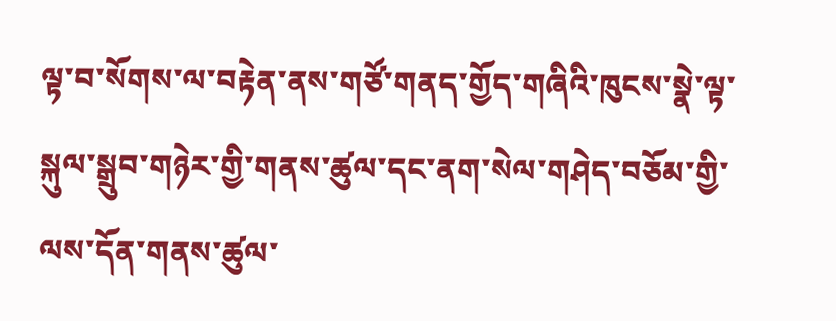ལྟ་བ་སོགས་ལ་བརྟེན་ནས་གཙོ་གནད་གྱོད་གཞིའི་ཁུངས་སྣེ་ལྟ་སྐུལ་སྒྲུབ་གཉེར་གྱི་གནས་ཚུལ་དང་ནག་སེལ་གཤེད་བཅོམ་གྱི་ལས་དོན་གནས་ཚུལ་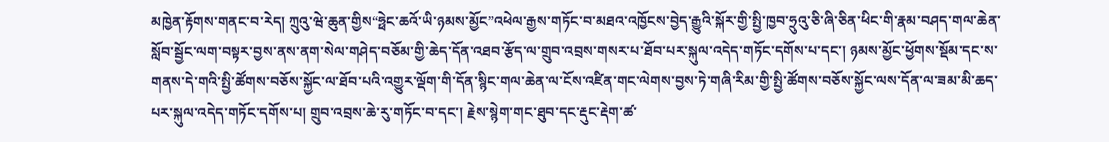མཁྱེན་རྟོགས་གནང་བ་རེད། ཀྲུའུ་ཝེ་ཆུན་གྱིས“ཧྥེང་ཆའོ་ཡི་ཉམས་མྱོང”འཕེལ་རྒྱས་གཏོང་བ་མཐའ་འཁྱོངས་བྱེད་རྒྱུའི་སྐོར་གྱི་སྤྱི་ཁྱབ་ཧྲུའུ་ཅི་ཞི་ཅིན་ཕིང་གི་རྣམ་བཤད་གལ་ཆེན་སློབ་སྦྱོང་ལག་བསྟར་བྱས་ནས་ནག་སེལ་གཤེད་བཅོམ་གྱི་ཆེད་དོན་འཐབ་རྩོད་ལ་གྲུབ་འབྲས་གསར་པ་ཐོབ་པར་སྐུལ་འདེད་གཏོང་དགོས་པ་དང་། ཉམས་མྱོང་ཕྱོགས་སྡོམ་དང་ས་གནས་དེ་གའི་སྤྱི་ཚོགས་བཅོས་སྐྱོང་ལ་ཐོབ་པའི་འགྱུར་ལྡོག་གི་དོན་སྙིང་གལ་ཆེན་ལ་ངོས་འཛིན་གང་ལེགས་བྱས་ཏེ་གཞི་རིམ་གྱི་སྤྱི་ཚོགས་བཅོས་སྐྱོང་ལས་དོན་ལ་ཟམ་མི་ཆད་པར་སྐུལ་འདེད་གཏོང་དགོས་པ། གྲུབ་འབྲས་ཆེ་རུ་གཏོང་བ་དང་། རྗེས་སྙེག་གང་ཐུབ་དང་རྡུང་རྡེག་ཚ་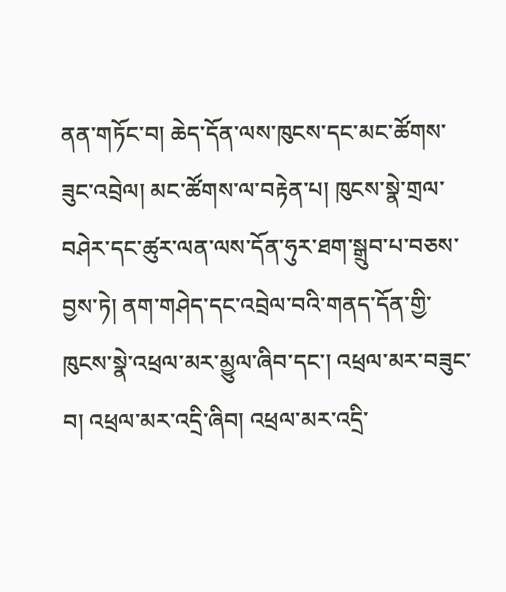ནན་གཏོང་བ། ཆེད་དོན་ལས་ཁུངས་དང་མང་ཚོགས་ཟུང་འབྲེལ། མང་ཚོགས་ལ་བརྟེན་པ། ཁུངས་སྣེ་གྲལ་བཤེར་དང་ཚུར་ལན་ལས་དོན་ཧུར་ཐག་སྒྲུབ་པ་བཅས་བྱས་ཏེ། ནག་གཤེད་དང་འབྲེལ་བའི་གནད་དོན་གྱི་ཁུངས་སྣེ་འཕྲལ་མར་མྱུལ་ཞིབ་དང་། འཕྲལ་མར་བཟུང་བ། འཕྲལ་མར་འདྲི་ཞིབ། འཕྲལ་མར་འདྲི་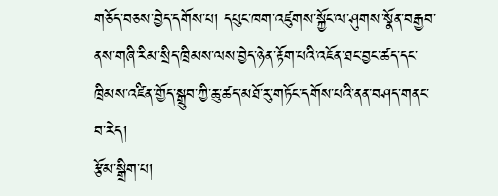གཅོད་བཅས་བྱེད་དགོས་པ། དཔུང་ཁག་འཛུགས་སྐྱོང་ལ་ཤུགས་སྣོན་བརྒྱབ་ནས་གཞི་རིམ་སྲིད་ཁྲིམས་ལས་བྱེད་ཉེན་རྟོག་པའི་འཇོན་ཐང་བྱང་ཚད་དང་ཁྲིམས་འཛིན་གྱོད་སྒྲུབ་ཀྱི་ཆུ་ཚད་མཐོ་རུ་གཏོང་དགོས་པའི་ནན་བཤད་གནང་བ་རེད།
རྩོམ་སྒྲིག་པ།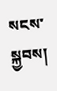སངས་སྐྱབས།